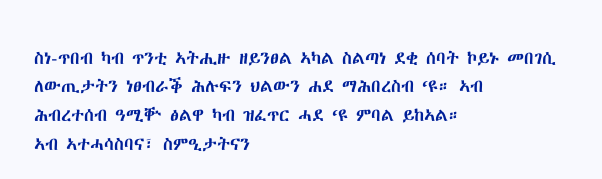ስነ-ጥበብ ካብ ጥንቲ ኣትሒዙ ዘይንፀል ኣካል ስልጣነ ደቂ ሰባት ኮይኑ መበገሲ ለውጢታትን ነፀብራቕ ሕሉፍን ህልውን ሐደ ማሕበረስብ ‘ዩ። ኣብ ሕብረተሰብ ዓሚቝ ፅልዋ ካብ ዝፈጥር ሓደ ‘ዩ ምባል ይከኣል።
ኣብ ኣተሓሳስባና፣ ስምዒታትናን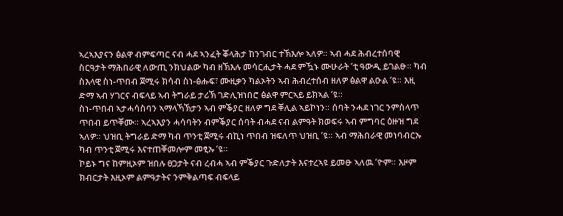ኣረኣእያናን ፅልዋ ብምፍጣር ናብ ሓደ ኣንፈት ቖላሕታ ከንገብር ተኽእሎ ኣለዎ። ኣብ ሓደ ሕብረተሰባዊ ስርዓታት ማሕበራዊ ለውጢ ንክህልው ካብ ዘኽእሉ መሳርሒታት ሓደ ምዃኑ ሙሁራት ‘ቲ ዓውዲ ይገልፁ። ካብ ስእላዊ ስነ-ጥበብ ጀሚሩ ክሳብ ስነ-ፅሑፍ፣ ሙዚቃን ካልኦትን ኣብ ሕብረተሰብ ዘለዎ ፅልዋ ልዑል ‘ዩ። እዚ ድማ ኣብ ሃገርና ብፍላይ ኣብ ትግራይ ታሪኽ ገድሊዝነበሮ ፅልዋ ምርኣይ ይክኣል ‘ዩ።
ስነ-ጥበብ ኣታሓሳስባን ኣማላኻኽታን ኣብ ምቕያር ዘለዎ ግደ ቐሊል ኣይኮነን። ሰባት ንሓደ ነገር ንምስላጥ ጥበብ ይጥቐሙ። ኣረኣእያን ሓሳባትን ብምቕያር ሰባት ብሓደ ናብ ልምዓት ክወፍሩ ኣብ ምግባር ዕዙዝ ግደ ኣለዎ። ህዝቢ ትግራይ ድማ ካብ ጥንቲ ጀሚሩ ብኪነ ጥበብ ዝፍለጥ ህዝቢ ‘ዩ። ኣብ ማሕበራዊ መነባብርኡ ካብ ጥንቲ ጀሚሩ እናተጠቐመሎም መፂኡ ‘ዩ።
ኮይኑ ግና ከምዚኦም ዝበሉ ፀጋታት ናብ ረብሓ ኣብ ምቕያር ጉድለታት እናተረኣዩ ይመፁ ኣለዉ ‘ዮም። እዞም ክብርታት እዚኦም ልምዓታትና ንምቅልጣፍ ብፍላይ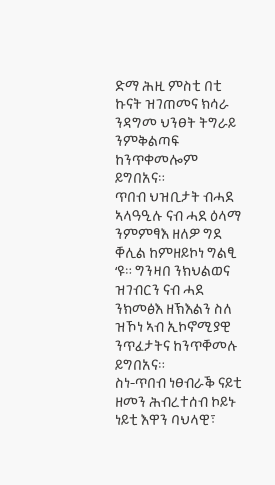ድማ ሕዚ ምስቲ በቲ ኩናት ዝገጠመና ክሳራ ንዳግመ ህንፀት ትግራይ ንምቅልጣፍ ከንጥቀመሎም ይግበአና።
ጥበብ ህዝቢታት ብሓደ ኣላዓዒሉ ናብ ሓደ ዕላማ ንምምፃእ ዘለዎ ግደ ቐሊል ከምዘይኮነ ግልፂ ‘ዩ። ግንዛበ ንክህልወና ዝገብርን ናብ ሓደ ንክመፅእ ዘኽእልን ስለ ዝኾነ ኣብ ኢኮኖሚያዊ ንጥፈታትና ከንጥቐመሉ ይግበአና።
ስነ-ጥበብ ነፀብራቕ ናይቲ ዘመን ሕብረተሰብ ኮይኑ ነይቲ እዋን ባህላዊ፣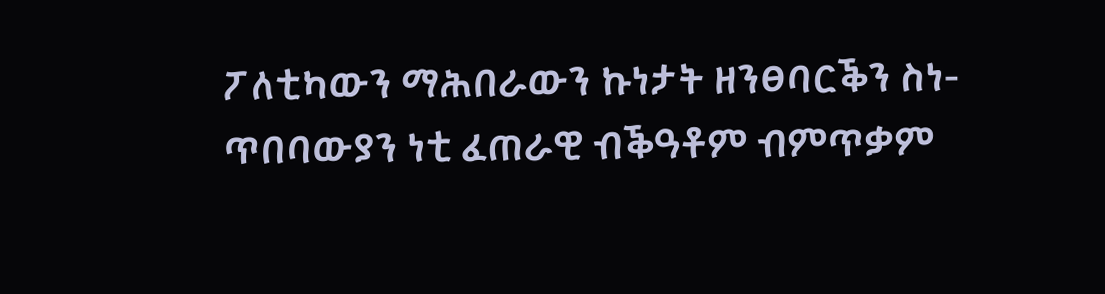ፖለቲካውን ማሕበራውን ኩነታት ዘንፀባርቕን ስነ-ጥበባውያን ነቲ ፈጠራዊ ብቕዓቶም ብምጥቃም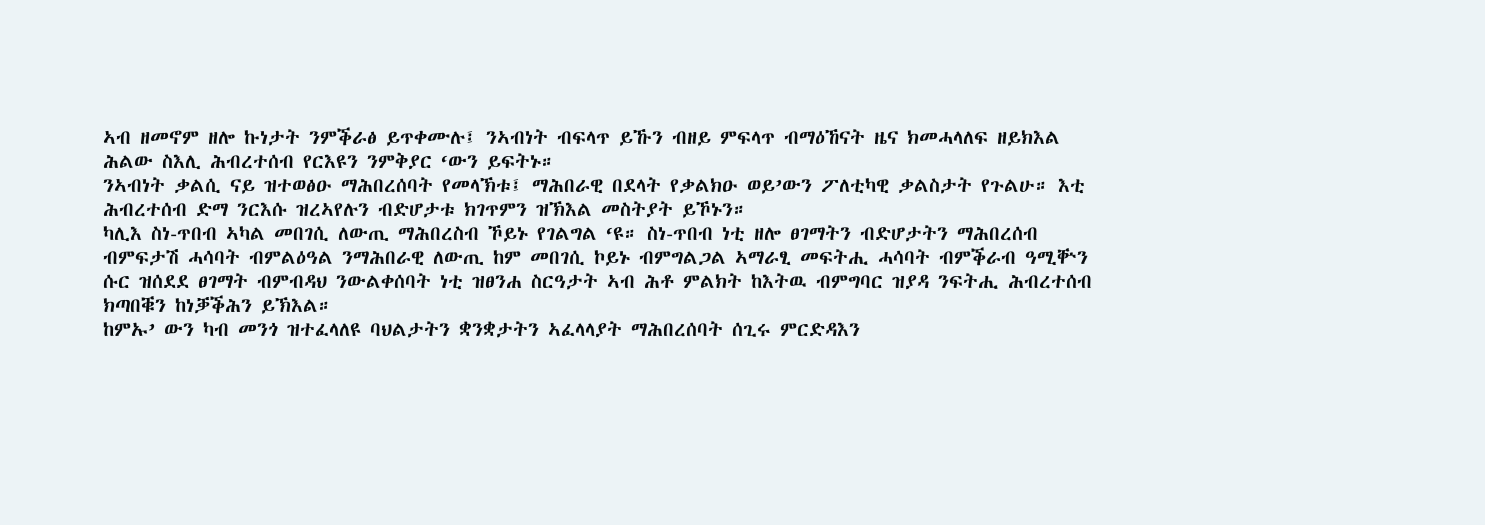ኣብ ዘመኖም ዘሎ ኩነታት ንምቕራፅ ይጥቀሙሉ፤ ንኣብነት ብፍላጥ ይኹን ብዘይ ምፍላጥ ብማዕኸናት ዜና ክመሓላለፍ ዘይክእል ሕልው ስእሊ ሕብረተሰብ የርእዩን ንምቅያር ‘ውን ይፍትኑ።
ንኣብነት ቃልሲ ናይ ዝተወፅዑ ማሕበረሰባት የመላኽቱ፤ ማሕበራዊ በደላት የቃልክዑ ወይ’ውን ፖለቲካዊ ቃልስታት የጉልሁ። እቲ ሕብረተሰብ ድማ ንርእሱ ዝረኣየሉን ብድሆታቱ ክገጥምን ዝኽእል መስትያት ይኾኑን።
ካሊእ ስነ-ጥበብ ኣካል መበገሲ ለውጢ ማሕበረስብ ኾይኑ የገልግል ‘ዩ። ስነ-ጥበብ ነቲ ዘሎ ፀገማትን ብድሆታትን ማሕበረሰብ ብምፍታሽ ሓሳባት ብምልዕዓል ንማሕበራዊ ለውጢ ከም መበገሲ ኮይኑ ብምግልጋል ኣማራፂ መፍትሒ ሓሳባት ብምቕራብ ዓሚቝን ሱር ዝሰደደ ፀገማት ብምብዳህ ንውልቀሰባት ነቲ ዝፀንሐ ስርዓታት ኣብ ሕቶ ምልክት ከእትዉ ብምግባር ዝያዳ ንፍትሒ ሕብረተሰብ ክጣበቑን ከነቓቕሕን ይኽእል።
ከምኡ’ ውን ካብ መንጎ ዝተፈላለዩ ባህልታትን ቋንቋታትን ኣፈላላያት ማሕበረሰባት ሰጊሩ ምርድዳእን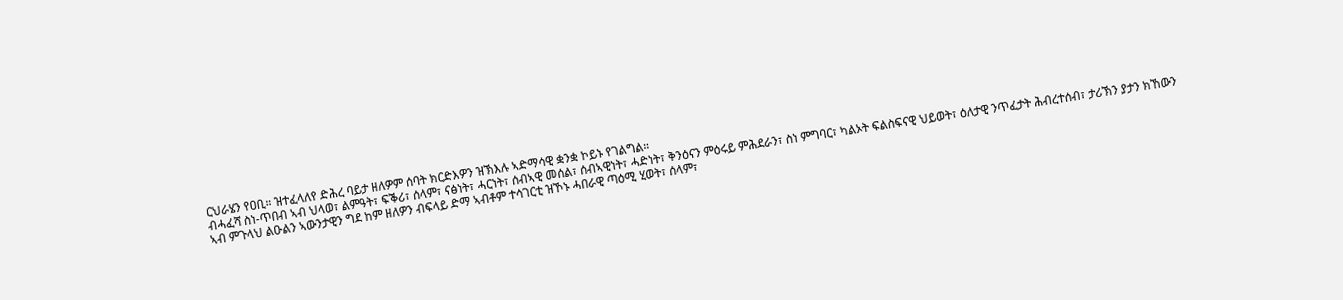ርህራሄን የዐቢ። ዝተፈላለየ ድሕረ ባይታ ዘለዎም ሰባት ክርድእዎን ዝኽእሉ ኣድማሳዊ ቋንቋ ኮይኑ የገልግል።
ብሓፈሻ ስነ-ጥበብ ኣብ ህላወ፣ ልምዓት፣ ፍቕሪ፣ ሰላም፣ ናፅነት፣ ሓርነት፣ ሰብኣዊ መሰል፣ ሰብኣዊነት፣ ሓድነት፣ ቅንዕናን ምዕሩይ ምሕደራን፣ ስነ ምግባር፣ ካልኦት ፍልስፍናዊ ህይወት፣ ዕለታዊ ንጥፈታት ሕብረተሰብ፣ ታሪኽን ያታን ክኸውን ኣብ ምጉላህ ልዑልን ኣውንታዊን ግደ ከም ዘለዎን ብፍላይ ድማ ኣብቶም ተሳገርቲ ዝኾኑ ሓበራዊ ጣዕሚ ሂወት፣ ሰላም፣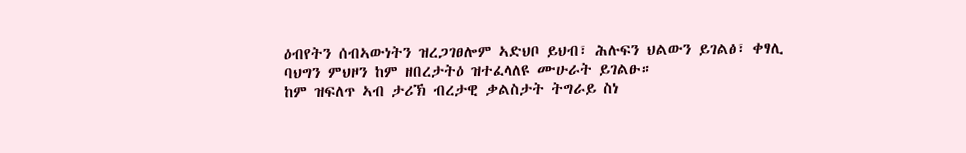ዕብየትን ሰብኣውነትን ዝረጋገፀሎም ኣድህቦ ይህብ፣ ሕሉፍን ህልውን ይገልፅ፣ ቀፃሊ ባህግን ምህዞን ከም ዘበረታትዕ ዝተፈላለዩ ሙሁራት ይገልፁ።
ከም ዝፍለጥ ኣብ ታሪኽ ብረታዊ ቃልስታት ትግራይ ስነ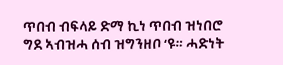ጥበብ ብፍላይ ድማ ኪነ ጥበብ ዝነበሮ ግደ ኣብዝሓ ሰብ ዝግንዘቦ ‘ዩ። ሓድነት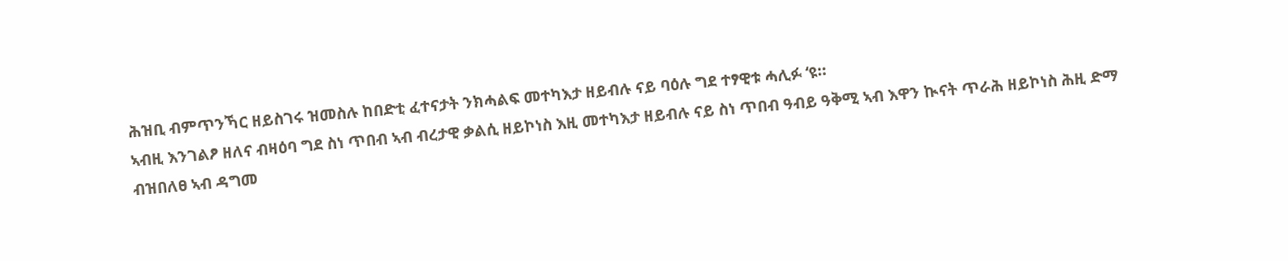ሕዝቢ ብምጥንኻር ዘይስገሩ ዝመስሉ ከበድቲ ፈተናታት ንክሓልፍ መተካእታ ዘይብሉ ናይ ባዕሉ ግደ ተፃዊቱ ሓሊፉ ‘ዩ።
ኣብዚ እንገልፆ ዘለና ብዛዕባ ግደ ስነ ጥበብ ኣብ ብረታዊ ቃልሲ ዘይኮነስ እዚ መተካእታ ዘይብሉ ናይ ስነ ጥበብ ዓብይ ዓቅሚ ኣብ እዋን ኲናት ጥራሕ ዘይኮነስ ሕዚ ድማ ብዝበለፀ ኣብ ዳግመ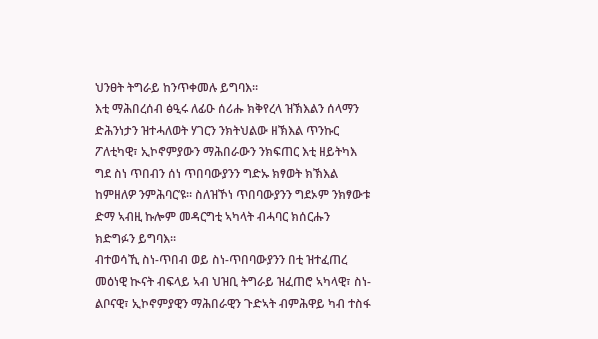ህንፀት ትግራይ ከንጥቀመሉ ይግባእ።
እቲ ማሕበረሰብ ፅዒሩ ለፊዑ ሰሪሑ ክቅየረላ ዝኽእልን ሰላማን ድሕንነታን ዝተሓለወት ሃገርን ንክትህልው ዘኽእል ጥንኩር ፖለቲካዊ፣ ኢኮኖምያውን ማሕበራውን ንክፍጠር እቲ ዘይትካእ ግደ ስነ ጥበብን ሰነ ጥበባውያንን ግድኡ ክፃወት ክኽእል ከምዘለዎ ንምሕባር’ዩ። ስለዝኾነ ጥበባውያንን ግደኦም ንክፃውቱ ድማ ኣብዚ ኩሎም መዳርግቲ ኣካላት ብሓባር ክሰርሑን ክድግፉን ይግባእ።
ብተወሳኺ ስነ-ጥበብ ወይ ስነ-ጥበባውያንን በቲ ዝተፈጠረ መዕነዊ ኲናት ብፍላይ ኣብ ህዝቢ ትግራይ ዝፈጠሮ ኣካላዊ፣ ስነ-ልቦናዊ፣ ኢኮኖምያዊን ማሕበራዊን ጉድኣት ብምሕዋይ ካብ ተስፋ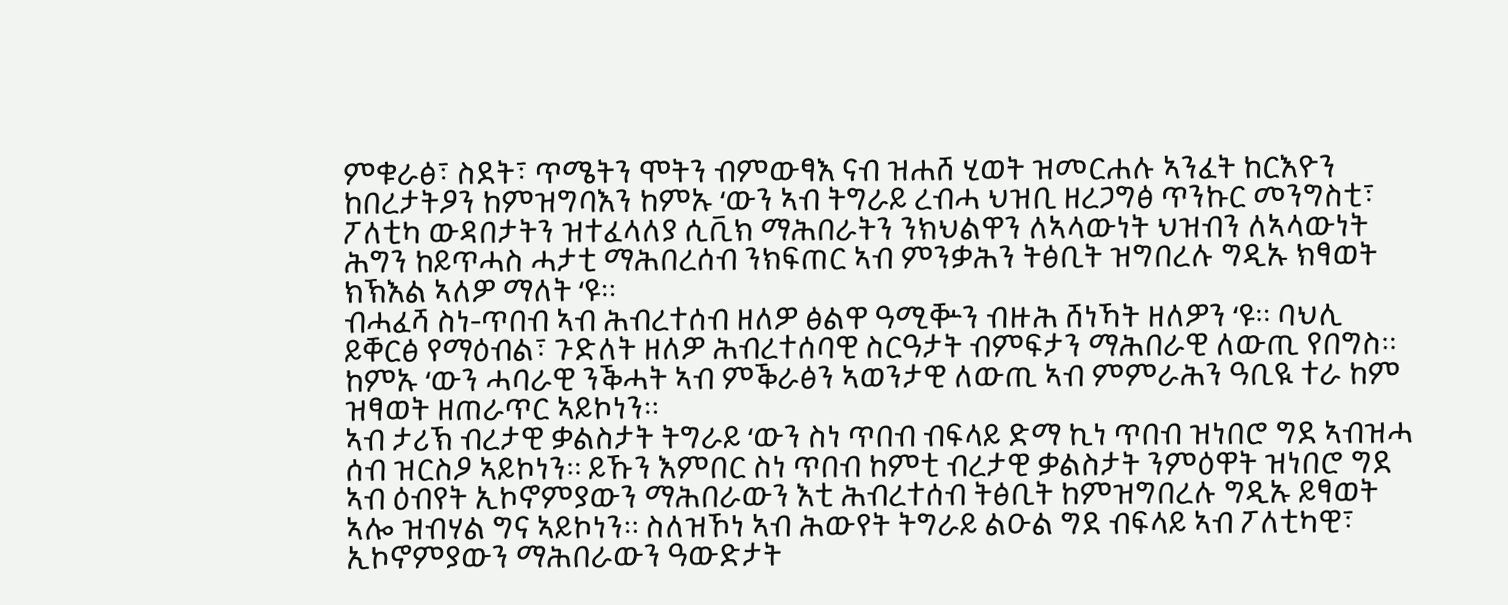ምቁራፅ፣ ስደት፣ ጥሜትን ሞትን ብምውፃእ ናብ ዝሐሸ ሂወት ዝመርሐሉ ኣንፈት ከርእዮን ከበረታትዖን ከምዝግባእን ከምኡ ‘ውን ኣብ ትግራይ ረብሓ ህዝቢ ዘረጋግፅ ጥንኩር መንግስቲ፣ ፖለቲካ ውዳበታትን ዝተፈላለያ ሲቪክ ማሕበራትን ንክህልዋን ለኣላውነት ህዝብን ለኣላውነት ሕግን ከይጥሓስ ሓታቲ ማሕበረሰብ ንክፍጠር ኣብ ምንቃሕን ትፅቢት ዝግበረሉ ግዲኡ ክፃወት ክኽእል ኣለዎ ማለት ‘ዩ።
ብሓፈሻ ስነ-ጥበብ ኣብ ሕብረተሰብ ዘለዎ ፅልዋ ዓሚቝን ብዙሕ ሸነኻት ዘለዎን ‘ዩ። ባህሊ ይቐርፅ የማዕብል፣ ጉድለት ዘለዎ ሕብረተሰባዊ ስርዓታት ብምፍታን ማሕበራዊ ለውጢ የበግስ። ከምኡ ‘ውን ሓባራዊ ንቕሓት ኣብ ምቕራፅን ኣወንታዊ ለውጢ ኣብ ምምራሕን ዓቢዪ ተራ ከም ዝፃወት ዘጠራጥር ኣይኮነን።
ኣብ ታሪኽ ብረታዊ ቃልስታት ትግራይ ‘ውን ስነ ጥበብ ብፍላይ ድማ ኪነ ጥበብ ዝነበሮ ግደ ኣብዝሓ ሰብ ዝርስዖ ኣይኮነን። ይኹን እምበር ስነ ጥበብ ከምቲ ብረታዊ ቃልስታት ንምዕዋት ዝነበሮ ግደ ኣብ ዕብየት ኢኮኖምያውን ማሕበራውን እቲ ሕብረተሰብ ትፅቢት ከምዝግበረሉ ግዲኡ ይፃወት ኣሎ ዝብሃል ግና ኣይኮነን። ስለዝኾነ ኣብ ሕውየት ትግራይ ልዑል ግደ ብፍላይ ኣብ ፖለቲካዊ፣ ኢኮኖምያውን ማሕበራውን ዓውድታት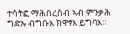ተሳትፎ ማሕበረሰብ ኣብ ምንቃሕ ግድኡ ብግቡእ ክዋፃእ ይግባእ።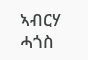ኣብርሃ ሓጎስ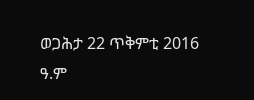ወጋሕታ 22 ጥቅምቲ 2016 ዓ.ም